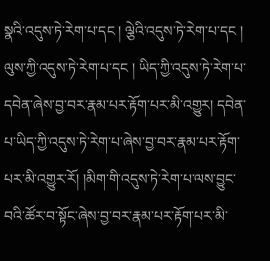སྣའི་འདུས་ཏེ་རེག་པ་དང ། ལྕེའི་འདུས་ཏེ་རེག་པ་དང ། ལུས་ཀྱི་འདུས་ཏེ་རེག་པ་དང ། ཡིད་ཀྱི་འདུས་ཏེ་རེག་པ་དབེན་ཞེས་བྱ་བར་རྣམ་པར་རྟོག་པར་མི་འགྱུར། དབེན་པ་ཡིད་ཀྱི་འདུས་ཏེ་རེག་པ་ཞེས་བྱ་བར་རྣམ་པར་རྟོག་པར་མི་འགྱུར་རོ། །མིག་གི་འདུས་ཏེ་རེག་པ་ལས་བྱུང་བའི་ཚོར་བ་སྟོང་ཞེས་བྱ་བར་རྣམ་པར་རྟོག་པར་མི་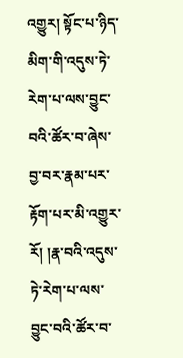འགྱུར། སྟོང་པ་ཉིད་མིག་གི་འདུས་ཏེ་རེག་པ་ལས་བྱུང་བའི་ཚོར་བ་ཞེས་བྱ་བར་རྣམ་པར་རྟོག་པར་མི་འགྱུར་རོ། །རྣ་བའི་འདུས་ཏེ་རེག་པ་ལས་བྱུང་བའི་ཚོར་བ་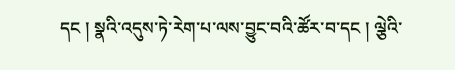དང ། སྣའི་འདུས་ཏེ་རེག་པ་ལས་བྱུང་བའི་ཚོར་བ་དང ། ལྕེའི་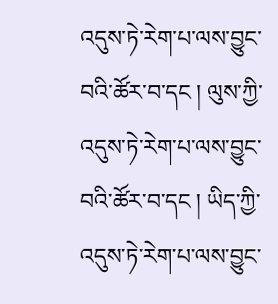འདུས་ཏེ་རེག་པ་ལས་བྱུང་བའི་ཚོར་བ་དང ། ལུས་ཀྱི་འདུས་ཏེ་རེག་པ་ལས་བྱུང་བའི་ཚོར་བ་དང ། ཡིད་ཀྱི་འདུས་ཏེ་རེག་པ་ལས་བྱུང་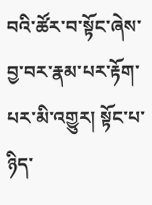བའི་ཚོར་བ་སྟོང་ཞེས་བྱ་བར་རྣམ་པར་རྟོག་པར་མི་འགྱུར། སྟོང་པ་ཉིད་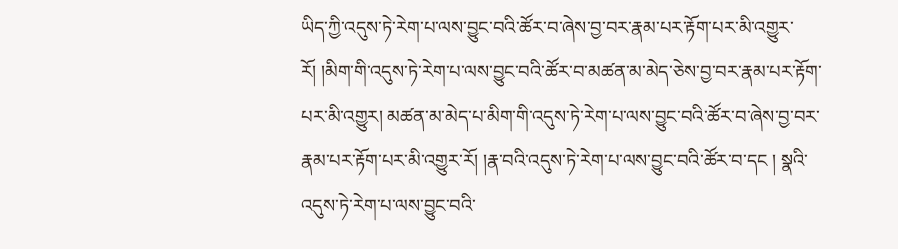ཡིད་ཀྱི་འདུས་ཏེ་རེག་པ་ལས་བྱུང་བའི་ཚོར་བ་ཞེས་བྱ་བར་རྣམ་པར་རྟོག་པར་མི་འགྱུར་རོ། །མིག་གི་འདུས་ཏེ་རེག་པ་ལས་བྱུང་བའི་ཚོར་བ་མཚན་མ་མེད་ཅེས་བྱ་བར་རྣམ་པར་རྟོག་པར་མི་འགྱུར། མཚན་མ་མེད་པ་མིག་གི་འདུས་ཏེ་རེག་པ་ལས་བྱུང་བའི་ཚོར་བ་ཞེས་བྱ་བར་རྣམ་པར་རྟོག་པར་མི་འགྱུར་རོ། །རྣ་བའི་འདུས་ཏེ་རེག་པ་ལས་བྱུང་བའི་ཚོར་བ་དང ། སྣའི་འདུས་ཏེ་རེག་པ་ལས་བྱུང་བའི་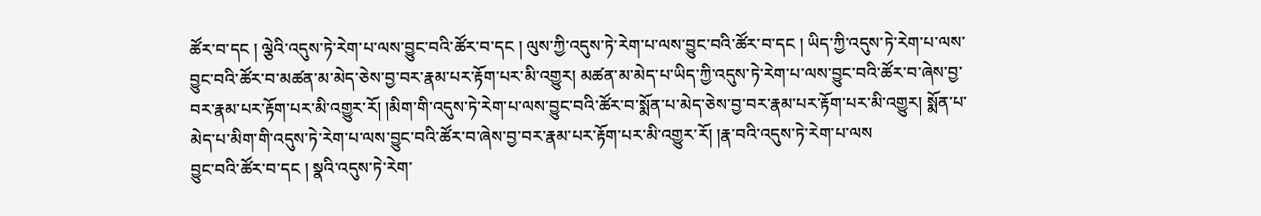ཚོར་བ་དང ། ལྕེའི་འདུས་ཏེ་རེག་པ་ལས་བྱུང་བའི་ཚོར་བ་དང ། ལུས་ཀྱི་འདུས་ཏེ་རེག་པ་ལས་བྱུང་བའི་ཚོར་བ་དང ། ཡིད་ཀྱི་འདུས་ཏེ་རེག་པ་ལས་བྱུང་བའི་ཚོར་བ་མཚན་མ་མེད་ཅེས་བྱ་བར་རྣམ་པར་རྟོག་པར་མི་འགྱུར། མཚན་མ་མེད་པ་ཡིད་ཀྱི་འདུས་ཏེ་རེག་པ་ལས་བྱུང་བའི་ཚོར་བ་ཞེས་བྱ་བར་རྣམ་པར་རྟོག་པར་མི་འགྱུར་རོ། །མིག་གི་འདུས་ཏེ་རེག་པ་ལས་བྱུང་བའི་ཚོར་བ་སྨོན་པ་མེད་ཅེས་བྱ་བར་རྣམ་པར་རྟོག་པར་མི་འགྱུར། སྨོན་པ་མེད་པ་མིག་གི་འདུས་ཏེ་རེག་པ་ལས་བྱུང་བའི་ཚོར་བ་ཞེས་བྱ་བར་རྣམ་པར་རྟོག་པར་མི་འགྱུར་རོ། །རྣ་བའི་འདུས་ཏེ་རེག་པ་ལས
བྱུང་བའི་ཚོར་བ་དང ། སྣའི་འདུས་ཏེ་རེག་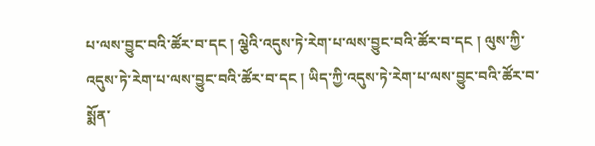པ་ལས་བྱུང་བའི་ཚོར་བ་དང ། ལྕེའི་འདུས་ཏེ་རེག་པ་ལས་བྱུང་བའི་ཚོར་བ་དང ། ལུས་ཀྱི་འདུས་ཏེ་རེག་པ་ལས་བྱུང་བའི་ཚོར་བ་དང ། ཡིད་ཀྱི་འདུས་ཏེ་རེག་པ་ལས་བྱུང་བའི་ཚོར་བ་སྨོན་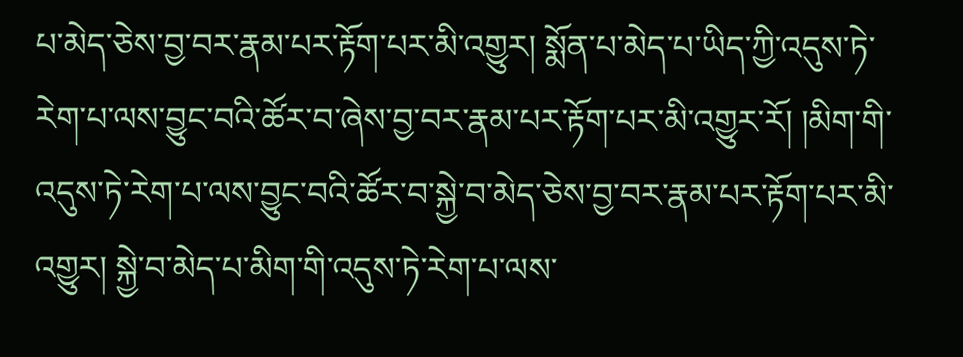པ་མེད་ཅེས་བྱ་བར་རྣམ་པར་རྟོག་པར་མི་འགྱུར། སྨོན་པ་མེད་པ་ཡིད་ཀྱི་འདུས་ཏེ་རེག་པ་ལས་བྱུང་བའི་ཚོར་བ་ཞེས་བྱ་བར་རྣམ་པར་རྟོག་པར་མི་འགྱུར་རོ། །མིག་གི་འདུས་ཏེ་རེག་པ་ལས་བྱུང་བའི་ཚོར་བ་སྐྱེ་བ་མེད་ཅེས་བྱ་བར་རྣམ་པར་རྟོག་པར་མི་འགྱུར། སྐྱེ་བ་མེད་པ་མིག་གི་འདུས་ཏེ་རེག་པ་ལས་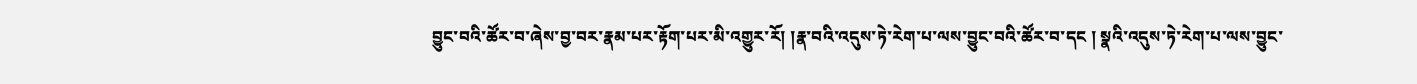བྱུང་བའི་ཚོར་བ་ཞེས་བྱ་བར་རྣམ་པར་རྟོག་པར་མི་འགྱུར་རོ། །རྣ་བའི་འདུས་ཏེ་རེག་པ་ལས་བྱུང་བའི་ཚོར་བ་དང ། སྣའི་འདུས་ཏེ་རེག་པ་ལས་བྱུང་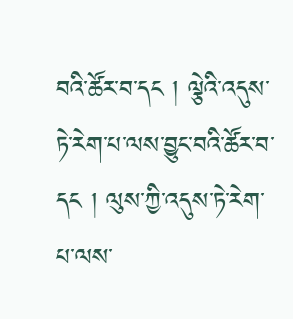བའི་ཚོར་བ་དང ། ལྕེའི་འདུས་ཏེ་རེག་པ་ལས་བྱུང་བའི་ཚོར་བ་དང ། ལུས་ཀྱི་འདུས་ཏེ་རེག་པ་ལས་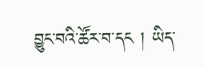བྱུང་བའི་ཚོར་བ་དང ། ཡིད་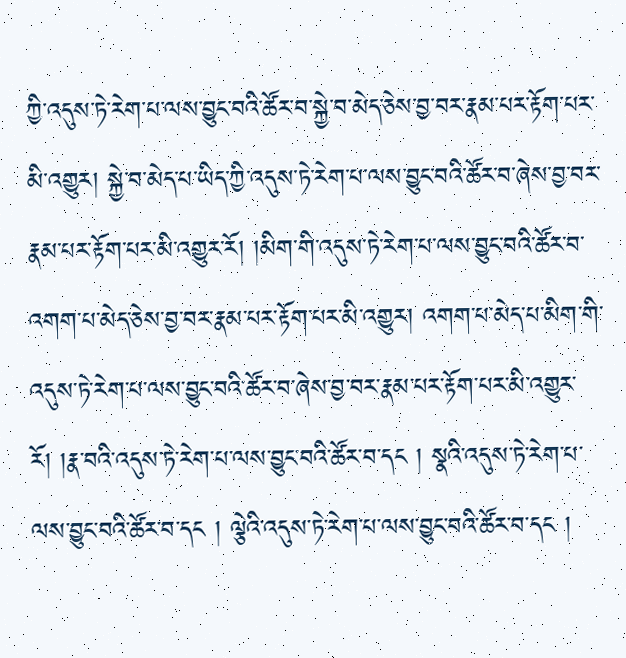ཀྱི་འདུས་ཏེ་རེག་པ་ལས་བྱུང་བའི་ཚོར་བ་སྐྱེ་བ་མེད་ཅེས་བྱ་བར་རྣམ་པར་རྟོག་པར་མི་འགྱུར། སྐྱེ་བ་མེད་པ་ཡིད་ཀྱི་འདུས་ཏེ་རེག་པ་ལས་བྱུང་བའི་ཚོར་བ་ཞེས་བྱ་བར་རྣམ་པར་རྟོག་པར་མི་འགྱུར་རོ། །མིག་གི་འདུས་ཏེ་རེག་པ་ལས་བྱུང་བའི་ཚོར་བ་འགག་པ་མེད་ཅེས་བྱ་བར་རྣམ་པར་རྟོག་པར་མི་འགྱུར། འགག་པ་མེད་པ་མིག་གི་འདུས་ཏེ་རེག་པ་ལས་བྱུང་བའི་ཚོར་བ་ཞེས་བྱ་བར་རྣམ་པར་རྟོག་པར་མི་འགྱུར་རོ། །རྣ་བའི་འདུས་ཏེ་རེག་པ་ལས་བྱུང་བའི་ཚོར་བ་དང ། སྣའི་འདུས་ཏེ་རེག་པ་ལས་བྱུང་བའི་ཚོར་བ་དང ། ལྕེའི་འདུས་ཏེ་རེག་པ་ལས་བྱུང་བའི་ཚོར་བ་དང །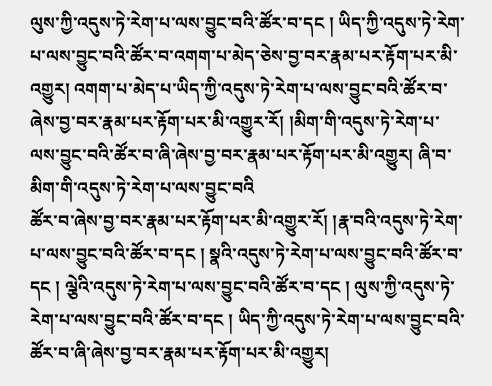ལུས་ཀྱི་འདུས་ཏེ་རེག་པ་ལས་བྱུང་བའི་ཚོར་བ་དང ། ཡིད་ཀྱི་འདུས་ཏེ་རེག་པ་ལས་བྱུང་བའི་ཚོར་བ་འགག་པ་མེད་ཅེས་བྱ་བར་རྣམ་པར་རྟོག་པར་མི་འགྱུར། འགག་པ་མེད་པ་ཡིད་ཀྱི་འདུས་ཏེ་རེག་པ་ལས་བྱུང་བའི་ཚོར་བ་ཞེས་བྱ་བར་རྣམ་པར་རྟོག་པར་མི་འགྱུར་རོ། །མིག་གི་འདུས་ཏེ་རེག་པ་ལས་བྱུང་བའི་ཚོར་བ་ཞི་ཞེས་བྱ་བར་རྣམ་པར་རྟོག་པར་མི་འགྱུར། ཞི་བ་མིག་གི་འདུས་ཏེ་རེག་པ་ལས་བྱུང་བའི
ཚོར་བ་ཞེས་བྱ་བར་རྣམ་པར་རྟོག་པར་མི་འགྱུར་རོ། །རྣ་བའི་འདུས་ཏེ་རེག་པ་ལས་བྱུང་བའི་ཚོར་བ་དང ། སྣའི་འདུས་ཏེ་རེག་པ་ལས་བྱུང་བའི་ཚོར་བ་དང ། ལྕེའི་འདུས་ཏེ་རེག་པ་ལས་བྱུང་བའི་ཚོར་བ་དང ། ལུས་ཀྱི་འདུས་ཏེ་རེག་པ་ལས་བྱུང་བའི་ཚོར་བ་དང ། ཡིད་ཀྱི་འདུས་ཏེ་རེག་པ་ལས་བྱུང་བའི་ཚོར་བ་ཞི་ཞེས་བྱ་བར་རྣམ་པར་རྟོག་པར་མི་འགྱུར།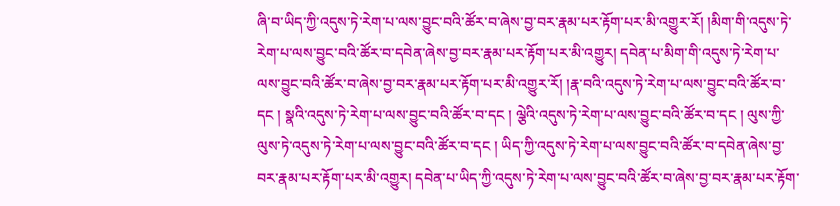ཞི་བ་ཡིད་ཀྱི་འདུས་ཏེ་རེག་པ་ལས་བྱུང་བའི་ཚོར་བ་ཞེས་བྱ་བར་རྣམ་པར་རྟོག་པར་མི་འགྱུར་རོ། །མིག་གི་འདུས་ཏེ་རེག་པ་ལས་བྱུང་བའི་ཚོར་བ་དབེན་ཞེས་བྱ་བར་རྣམ་པར་རྟོག་པར་མི་འགྱུར། དབེན་པ་མིག་གི་འདུས་ཏེ་རེག་པ་ལས་བྱུང་བའི་ཚོར་བ་ཞེས་བྱ་བར་རྣམ་པར་རྟོག་པར་མི་འགྱུར་རོ། །རྣ་བའི་འདུས་ཏེ་རེག་པ་ལས་བྱུང་བའི་ཚོར་བ་དང ། སྣའི་འདུས་ཏེ་རེག་པ་ལས་བྱུང་བའི་ཚོར་བ་དང ། ལྕེའི་འདུས་ཏེ་རེག་པ་ལས་བྱུང་བའི་ཚོར་བ་དང ། ལུས་ཀྱི་ལུས་ཏེ་འདུས་ཏེ་རེག་པ་ལས་བྱུང་བའི་ཚོར་བ་དང ། ཡིད་ཀྱི་འདུས་ཏེ་རེག་པ་ལས་བྱུང་བའི་ཚོར་བ་དབེན་ཞེས་བྱ་བར་རྣམ་པར་རྟོག་པར་མི་འགྱུར། དབེན་པ་ཡིད་ཀྱི་འདུས་ཏེ་རེག་པ་ལས་བྱུང་བའི་ཚོར་བ་ཞེས་བྱ་བར་རྣམ་པར་རྟོག་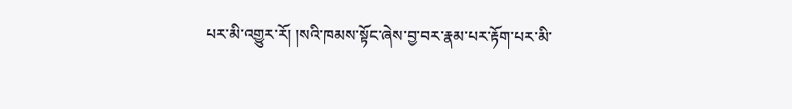པར་མི་འགྱུར་རོ། །སའི་ཁམས་སྟོང་ཞེས་བྱ་བར་རྣམ་པར་རྟོག་པར་མི་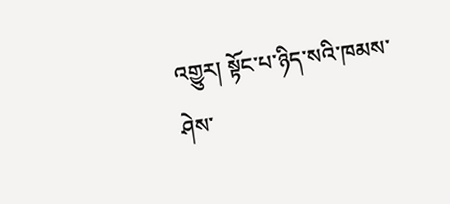འགྱུར། སྟོང་པ་ཉིད་སའི་ཁམས་ཤེས་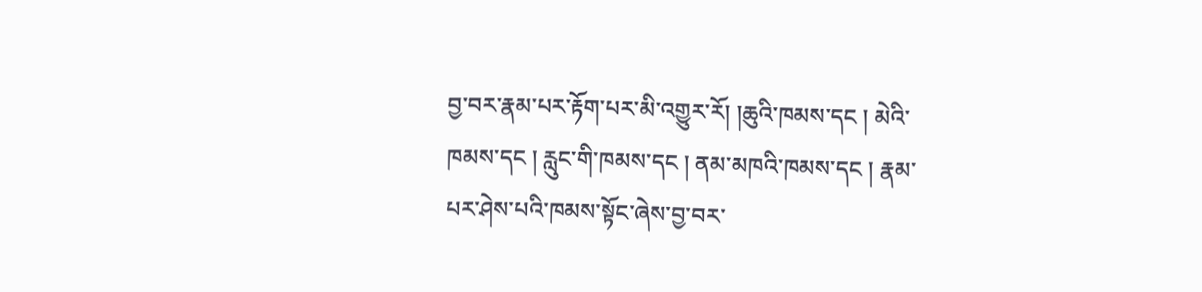བྱ་བར་རྣམ་པར་རྟོག་པར་མི་འགྱུར་རོ། །ཆུའི་ཁམས་དང ། མེའི་ཁམས་དང ། རླུང་གི་ཁམས་དང ། ནམ་མཁའི་ཁམས་དང ། རྣམ་པར་ཤེས་པའི་ཁམས་སྟོང་ཞེས་བྱ་བར་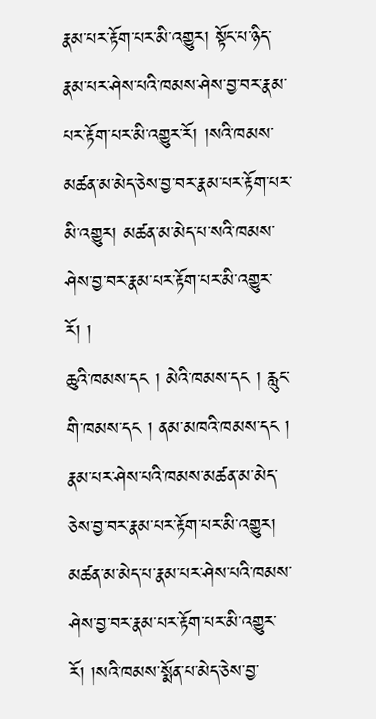རྣམ་པར་རྟོག་པར་མི་འགྱུར། སྟོང་པ་ཉིད་རྣམ་པར་ཤེས་པའི་ཁམས་ཤེས་བྱ་བར་རྣམ་པར་རྟོག་པར་མི་འགྱུར་རོ། །སའི་ཁམས་མཚན་མ་མེད་ཅེས་བྱ་བར་རྣམ་པར་རྟོག་པར་མི་འགྱུར། མཚན་མ་མེད་པ་སའི་ཁམས་ཤེས་བྱ་བར་རྣམ་པར་རྟོག་པར་མི་འགྱུར་རོ། །
ཆུའི་ཁམས་དང ། མེའི་ཁམས་དང ། རླུང་གི་ཁམས་དང ། ནམ་མཁའི་ཁམས་དང ། རྣམ་པར་ཤེས་པའི་ཁམས་མཚན་མ་མེད་ཅེས་བྱ་བར་རྣམ་པར་རྟོག་པར་མི་འགྱུར། མཚན་མ་མེད་པ་རྣམ་པར་ཤེས་པའི་ཁམས་ཤེས་བྱ་བར་རྣམ་པར་རྟོག་པར་མི་འགྱུར་རོ། །སའི་ཁམས་སྨོན་པ་མེད་ཅེས་བྱ་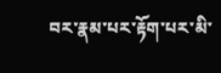བར་རྣམ་པར་རྟོག་པར་མི་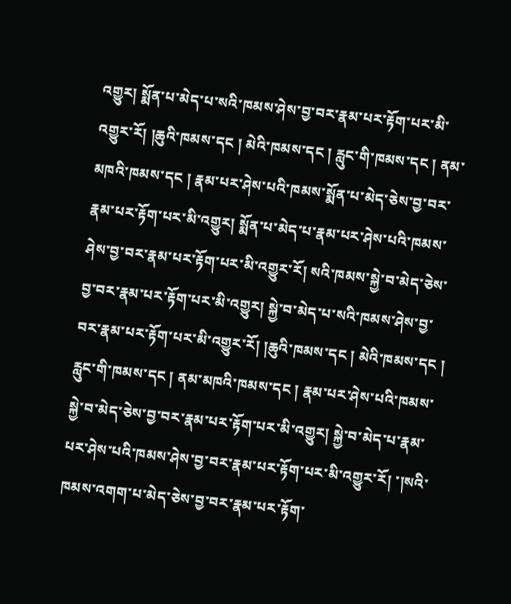འགྱུར། སྨོན་པ་མེད་པ་སའི་ཁམས་ཤེས་བྱ་བར་རྣམ་པར་རྟོག་པར་མི་འགྱུར་རོ། །ཆུའི་ཁམས་དང ། མེའི་ཁམས་དང ། རླུང་གི་ཁམས་དང ། ནམ་མཁའི་ཁམས་དང ། རྣམ་པར་ཤེས་པའི་ཁམས་སྨོན་པ་མེད་ཅེས་བྱ་བར་རྣམ་པར་རྟོག་པར་མི་འགྱུར། སྨོན་པ་མེད་པ་རྣམ་པར་ཤེས་པའི་ཁམས་ཤེས་བྱ་བར་རྣམ་པར་རྟོག་པར་མི་འགྱུར་རོ། སའི་ཁམས་སྐྱེ་བ་མེད་ཅེས་བྱ་བར་རྣམ་པར་རྟོག་པར་མི་འགྱུར། སྐྱེ་བ་མེད་པ་སའི་ཁམས་ཤེས་བྱ་བར་རྣམ་པར་རྟོག་པར་མི་འགྱུར་རོ། །ཆུའི་ཁམས་དང ། མེའི་ཁམས་དང ། རླུང་གི་ཁམས་དང ། ནམ་མཁའི་ཁམས་དང ། རྣམ་པར་ཤེས་པའི་ཁམས་སྐྱེ་བ་མེད་ཅེས་བྱ་བར་རྣམ་པར་རྟོག་པར་མི་འགྱུར། སྐྱེ་བ་མེད་པ་རྣམ་པར་ཤེས་པའི་ཁམས་ཤེས་བྱ་བར་རྣམ་པར་རྟོག་པར་མི་འགྱུར་རོ། ་།སའི་ཁམས་འགག་པ་མེད་ཅེས་བྱ་བར་རྣམ་པར་རྟོག་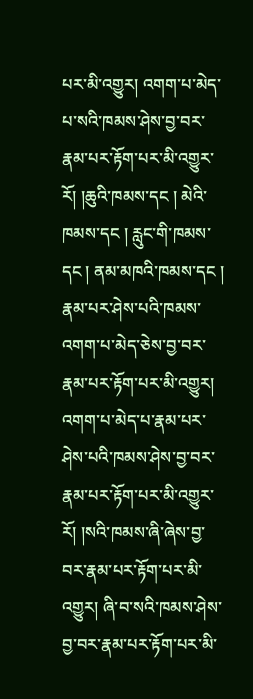པར་མི་འགྱུར། འགག་པ་མེད་པ་སའི་ཁམས་ཤེས་བྱ་བར་རྣམ་པར་རྟོག་པར་མི་འགྱུར་རོ། །ཆུའི་ཁམས་དང ། མེའི་ཁམས་དང ། རླུང་གི་ཁམས་དང ། ནམ་མཁའི་ཁམས་དང ། རྣམ་པར་ཤེས་པའི་ཁམས་འགག་པ་མེད་ཅེས་བྱ་བར་རྣམ་པར་རྟོག་པར་མི་འགྱུར། འགག་པ་མེད་པ་རྣམ་པར་ཤེས་པའི་ཁམས་ཤེས་བྱ་བར་རྣམ་པར་རྟོག་པར་མི་འགྱུར་རོ། །སའི་ཁམས་ཞི་ཞེས་བྱ་བར་རྣམ་པར་རྟོག་པར་མི་འགྱུར། ཞི་བ་སའི་ཁམས་ཤེས་བྱ་བར་རྣམ་པར་རྟོག་པར་མི་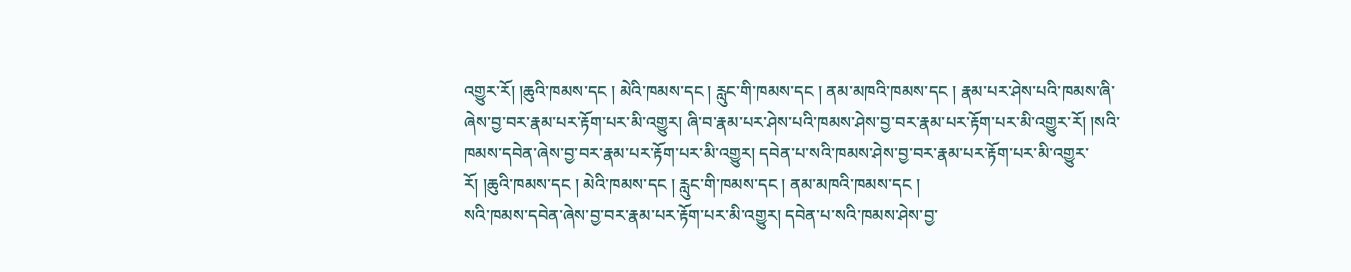འགྱུར་རོ། །ཆུའི་ཁམས་དང ། མེའི་ཁམས་དང ། རླུང་གི་ཁམས་དང ། ནམ་མཁའི་ཁམས་དང ། རྣམ་པར་ཤེས་པའི་ཁམས་ཞི་ཞེས་བྱ་བར་རྣམ་པར་རྟོག་པར་མི་འགྱུར། ཞི་བ་རྣམ་པར་ཤེས་པའི་ཁམས་ཤེས་བྱ་བར་རྣམ་པར་རྟོག་པར་མི་འགྱུར་རོ། །སའི་ཁམས་དབེན་ཞེས་བྱ་བར་རྣམ་པར་རྟོག་པར་མི་འགྱུར། དབེན་པ་སའི་ཁམས་ཤེས་བྱ་བར་རྣམ་པར་རྟོག་པར་མི་འགྱུར་རོ། །ཆུའི་ཁམས་དང ། མེའི་ཁམས་དང ། རླུང་གི་ཁམས་དང ། ནམ་མཁའི་ཁམས་དང །
སའི་ཁམས་དབེན་ཞེས་བྱ་བར་རྣམ་པར་རྟོག་པར་མི་འགྱུར། དབེན་པ་སའི་ཁམས་ཤེས་བྱ་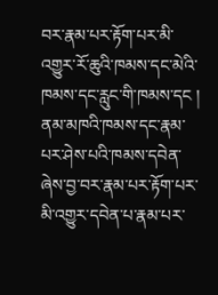བར་རྣམ་པར་རྟོག་པར་མི་འགྱུར་རོ་ཆུའི་ཁམས་དང་མེའི་ཁམས་དང་རླུང་གི་ཁམས་དང ། ནམ་མཁའི་ཁམས་དང་རྣམ་པར་ཤེས་པའི་ཁམས་དབེན་ཞེས་བྱ་བར་རྣམ་པར་རྟོག་པར་མི་འགྱུར་དབེན་པ་རྣམ་པར་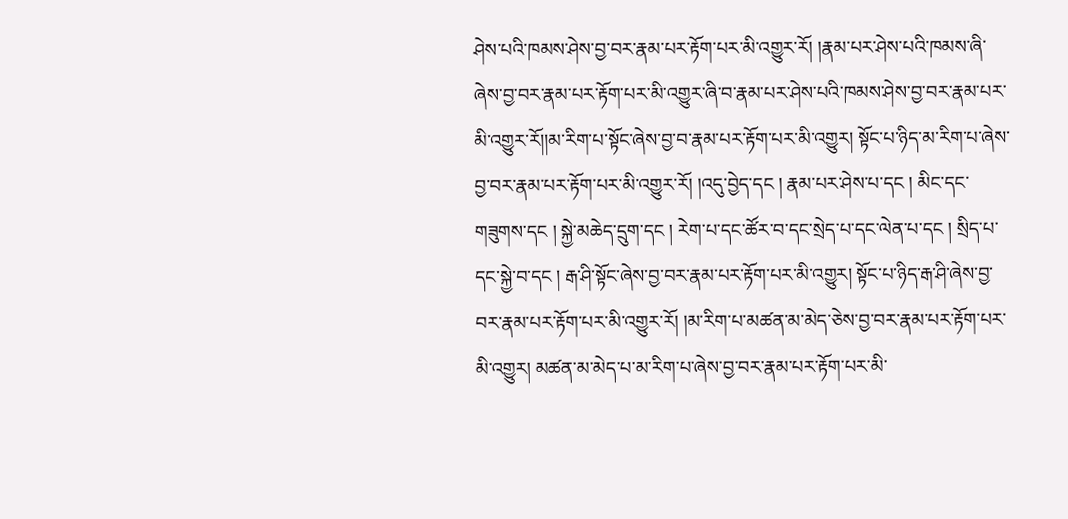ཤེས་པའི་ཁམས་ཤེས་བྱ་བར་རྣམ་པར་རྟོག་པར་མི་འགྱུར་རོ། །རྣམ་པར་ཤེས་པའི་ཁམས་ཞི་ཞེས་བྱ་བར་རྣམ་པར་རྟོག་པར་མི་འགྱུར་ཞི་བ་རྣམ་པར་ཤེས་པའི་ཁམས་ཤེས་བྱ་བར་རྣམ་པར་མི་འགྱུར་རོ།།མ་རིག་པ་སྟོང་ཞེས་བྱ་བ་རྣམ་པར་རྟོག་པར་མི་འགྱུར། སྟོང་པ་ཉིད་མ་རིག་པ་ཞེས་བྱ་བར་རྣམ་པར་རྟོག་པར་མི་འགྱུར་རོ། །འདུ་བྱེད་དང ། རྣམ་པར་ཤེས་པ་དང ། མིང་དང་གཟུགས་དང ། སྐྱེ་མཆེད་དྲུག་དང ། རེག་པ་དང་ཚོར་བ་དང་སྲེད་པ་དང་ལེན་པ་དང ། སྲིད་པ་དང་སྐྱེ་བ་དང ། རྒ་ཤི་སྟོང་ཞེས་བྱ་བར་རྣམ་པར་རྟོག་པར་མི་འགྱུར། སྟོང་པ་ཉིད་རྒ་ཤི་ཞེས་བྱ་བར་རྣམ་པར་རྟོག་པར་མི་འགྱུར་རོ། །མ་རིག་པ་མཚན་མ་མེད་ཅེས་བྱ་བར་རྣམ་པར་རྟོག་པར་མི་འགྱུར། མཚན་མ་མེད་པ་མ་རིག་པ་ཞེས་བྱ་བར་རྣམ་པར་རྟོག་པར་མི་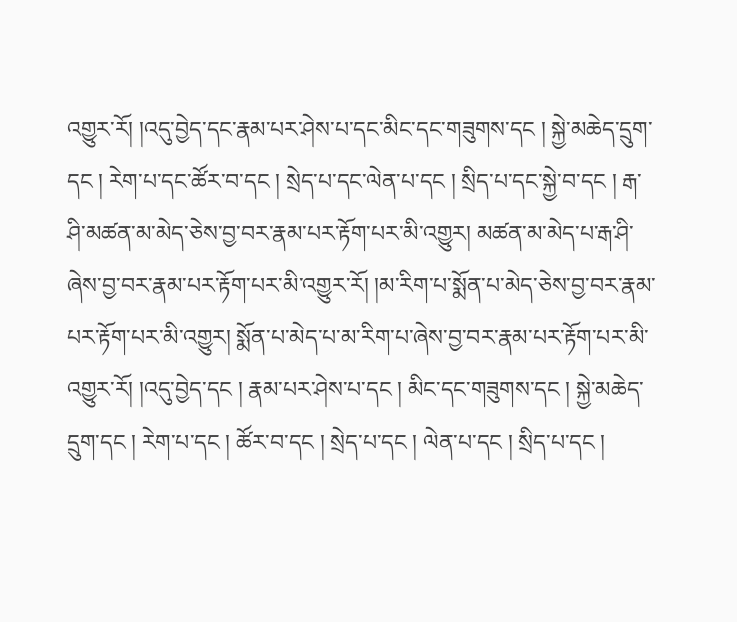འགྱུར་རོ། །འདུ་བྱེད་དང་རྣམ་པར་ཤེས་པ་དང་མིང་དང་གཟུགས་དང ། སྐྱེ་མཆེད་དྲུག་དང ། རེག་པ་དང་ཚོར་བ་དང ། སྲེད་པ་དང་ལེན་པ་དང ། སྲིད་པ་དང་སྐྱེ་བ་དང ། རྒ་ཤི་མཚན་མ་མེད་ཅེས་བྱ་བར་རྣམ་པར་རྟོག་པར་མི་འགྱུར། མཚན་མ་མེད་པ་རྒ་ཤི་ཞེས་བྱ་བར་རྣམ་པར་རྟོག་པར་མི་འགྱུར་རོ། །མ་རིག་པ་སྨོན་པ་མེད་ཅེས་བྱ་བར་རྣམ་པར་རྟོག་པར་མི་འགྱུར། སྨོན་པ་མེད་པ་མ་རིག་པ་ཞེས་བྱ་བར་རྣམ་པར་རྟོག་པར་མི་འགྱུར་རོ། །འདུ་བྱེད་དང ། རྣམ་པར་ཤེས་པ་དང ། མིང་དང་གཟུགས་དང ། སྐྱེ་མཆེད་དྲུག་དང ། རེག་པ་དང ། ཚོར་བ་དང ། སྲེད་པ་དང ། ལེན་པ་དང ། སྲིད་པ་དང །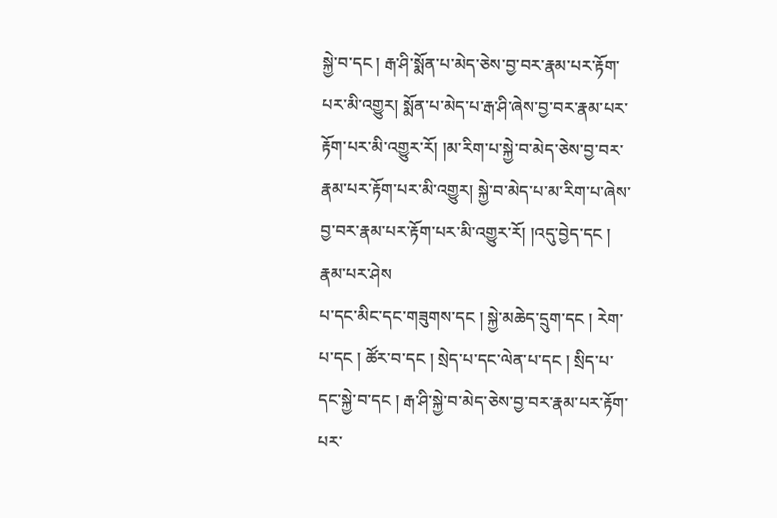སྐྱེ་བ་དང ། རྒ་ཤི་སྨོན་པ་མེད་ཅེས་བྱ་བར་རྣམ་པར་རྟོག་པར་མི་འགྱུར། སྨོན་པ་མེད་པ་རྒ་ཤི་ཞེས་བྱ་བར་རྣམ་པར་རྟོག་པར་མི་འགྱུར་རོ། །མ་རིག་པ་སྐྱེ་བ་མེད་ཅེས་བྱ་བར་རྣམ་པར་རྟོག་པར་མི་འགྱུར། སྐྱེ་བ་མེད་པ་མ་རིག་པ་ཞེས་བྱ་བར་རྣམ་པར་རྟོག་པར་མི་འགྱུར་རོ། །འདུ་བྱེད་དང ། རྣམ་པར་ཤེས
པ་དང་མིང་དང་གཟུགས་དང ། སྐྱེ་མཆེད་དྲུག་དང ། རེག་པ་དང ། ཚོར་བ་དང ། སྲེད་པ་དང་ལེན་པ་དང ། སྲིད་པ་དང་སྐྱེ་བ་དང ། རྒ་ཤི་སྐྱེ་བ་མེད་ཅེས་བྱ་བར་རྣམ་པར་རྟོག་པར་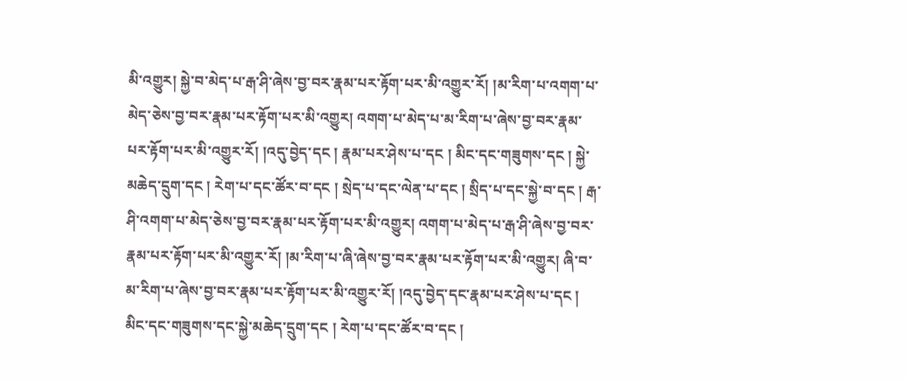མི་འགྱུར། སྐྱེ་བ་མེད་པ་རྒ་ཤི་ཞེས་བྱ་བར་རྣམ་པར་རྟོག་པར་མི་འགྱུར་རོ། །མ་རིག་པ་འགག་པ་མེད་ཅེས་བྱ་བར་རྣམ་པར་རྟོག་པར་མི་འགྱུར། འགག་པ་མེད་པ་མ་རིག་པ་ཞེས་བྱ་བར་རྣམ་པར་རྟོག་པར་མི་འགྱུར་རོ། །འདུ་བྱེད་དང ། རྣམ་པར་ཤེས་པ་དང ། མིང་དང་གཟུགས་དང ། སྐྱེ་མཆེད་དྲུག་དང ། རེག་པ་དང་ཚོར་བ་དང ། སྲེད་པ་དང་ལེན་པ་དང ། སྲིད་པ་དང་སྐྱེ་བ་དང ། རྒ་ཤི་འགག་པ་མེད་ཅེས་བྱ་བར་རྣམ་པར་རྟོག་པར་མི་འགྱུར། འགག་པ་མེད་པ་རྒ་ཤི་ཞེས་བྱ་བར་རྣམ་པར་རྟོག་པར་མི་འགྱུར་རོ། །མ་རིག་པ་ཞི་ཞེས་བྱ་བར་རྣམ་པར་རྟོག་པར་མི་འགྱུར། ཞི་བ་མ་རིག་པ་ཞེས་བྱ་བར་རྣམ་པར་རྟོག་པར་མི་འགྱུར་རོ། །འདུ་བྱེད་དང་རྣམ་པར་ཤེས་པ་དང ། མིང་དང་གཟུགས་དང་སྐྱེ་མཆེད་དྲུག་དང ། རེག་པ་དང་ཚོར་བ་དང །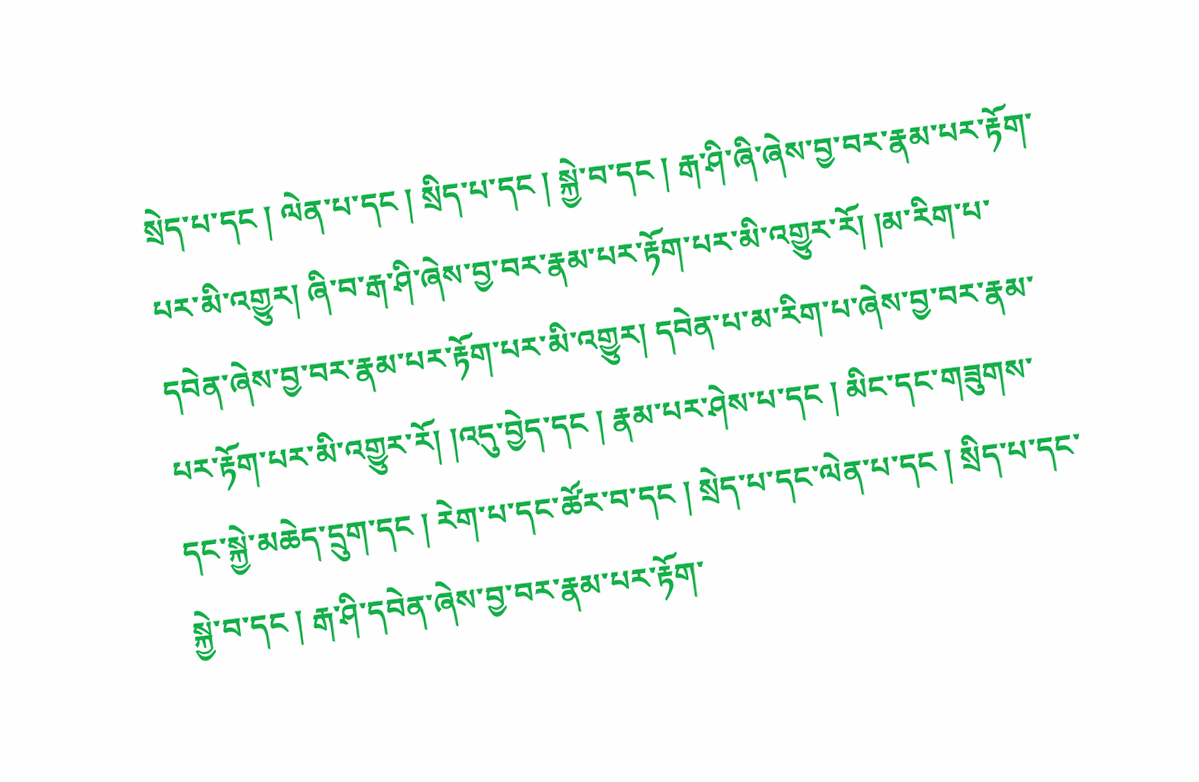སྲེད་པ་དང ། ལེན་པ་དང ། སྲིད་པ་དང ། སྐྱེ་བ་དང ། རྒ་ཤི་ཞི་ཞེས་བྱ་བར་རྣམ་པར་རྟོག་པར་མི་འགྱུར། ཞི་བ་རྒ་ཤི་ཞེས་བྱ་བར་རྣམ་པར་རྟོག་པར་མི་འགྱུར་རོ། །མ་རིག་པ་དབེན་ཞེས་བྱ་བར་རྣམ་པར་རྟོག་པར་མི་འགྱུར། དབེན་པ་མ་རིག་པ་ཞེས་བྱ་བར་རྣམ་པར་རྟོག་པར་མི་འགྱུར་རོ། །འདུ་བྱེད་དང ། རྣམ་པར་ཤེས་པ་དང ། མིང་དང་གཟུགས་དང་སྐྱེ་མཆེད་དྲུག་དང ། རེག་པ་དང་ཚོར་བ་དང ། སྲེད་པ་དང་ལེན་པ་དང ། སྲིད་པ་དང་སྐྱེ་བ་དང ། རྒ་ཤི་དབེན་ཞེས་བྱ་བར་རྣམ་པར་རྟོག་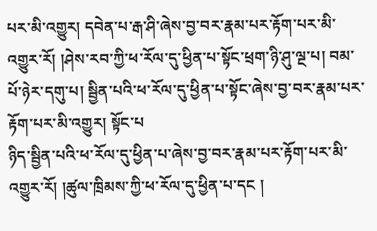པར་མི་འགྱུར། དབེན་པ་རྒ་ཤི་ཞེས་བྱ་བར་རྣམ་པར་རྟོག་པར་མི་འགྱུར་རོ། །ཤེས་རབ་ཀྱི་ཕ་རོལ་དུ་ཕྱིན་པ་སྟོང་ཕྲག་ཉི་ཤུ་ལྔ་པ། བམ་པོ་ཉེར་དགུ་པ། སྦྱིན་པའི་ཕ་རོལ་དུ་ཕྱིན་པ་སྟོང་ཞེས་བྱ་བར་རྣམ་པར་རྟོག་པར་མི་འགྱུར། སྟོང་པ
ཉིད་སྦྱིན་པའི་ཕ་རོལ་དུ་ཕྱིན་པ་ཞེས་བྱ་བར་རྣམ་པར་རྟོག་པར་མི་འགྱུར་རོ། །ཚུལ་ཁྲིམས་ཀྱི་ཕ་རོལ་དུ་ཕྱིན་པ་དང །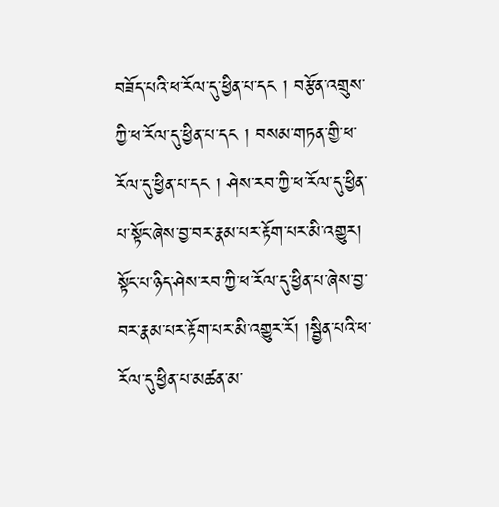བཟོད་པའི་ཕ་རོལ་དུ་ཕྱིན་པ་དང ། བརྩོན་འགྲུས་ཀྱི་ཕ་རོལ་དུ་ཕྱིན་པ་དང ། བསམ་གཏན་གྱི་ཕ་རོལ་དུ་ཕྱིན་པ་དང ། ཤེས་རབ་ཀྱི་ཕ་རོལ་དུ་ཕྱིན་པ་སྟོང་ཞེས་བྱ་བར་རྣམ་པར་རྟོག་པར་མི་འགྱུར། སྟོང་པ་ཉིད་ཤེས་རབ་ཀྱི་ཕ་རོལ་དུ་ཕྱིན་པ་ཞེས་བྱ་བར་རྣམ་པར་རྟོག་པར་མི་འགྱུར་རོ། །སྦྱིན་པའི་ཕ་རོལ་དུ་ཕྱིན་པ་མཚན་མ་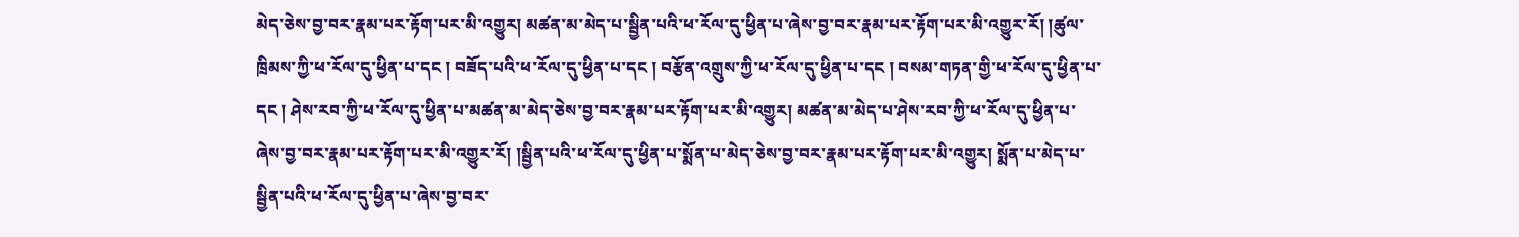མེད་ཅེས་བྱ་བར་རྣམ་པར་རྟོག་པར་མི་འགྱུར། མཚན་མ་མེད་པ་སྦྱིན་པའི་ཕ་རོལ་དུ་ཕྱིན་པ་ཞེས་བྱ་བར་རྣམ་པར་རྟོག་པར་མི་འགྱུར་རོ། །ཚུལ་ཁྲིམས་ཀྱི་ཕ་རོལ་དུ་ཕྱིན་པ་དང ། བཟོད་པའི་ཕ་རོལ་དུ་ཕྱིན་པ་དང ། བརྩོན་འགྲུས་ཀྱི་ཕ་རོལ་དུ་ཕྱིན་པ་དང ། བསམ་གཏན་གྱི་ཕ་རོལ་དུ་ཕྱིན་པ་དང ། ཤེས་རབ་ཀྱི་ཕ་རོལ་དུ་ཕྱིན་པ་མཚན་མ་མེད་ཅེས་བྱ་བར་རྣམ་པར་རྟོག་པར་མི་འགྱུར། མཚན་མ་མེད་པ་ཤེས་རབ་ཀྱི་ཕ་རོལ་དུ་ཕྱིན་པ་ཞེས་བྱ་བར་རྣམ་པར་རྟོག་པར་མི་འགྱུར་རོ། །སྦྱིན་པའི་ཕ་རོལ་དུ་ཕྱིན་པ་སྨོན་པ་མེད་ཅེས་བྱ་བར་རྣམ་པར་རྟོག་པར་མི་འགྱུར། སྨོན་པ་མེད་པ་སྦྱིན་པའི་ཕ་རོལ་དུ་ཕྱིན་པ་ཞེས་བྱ་བར་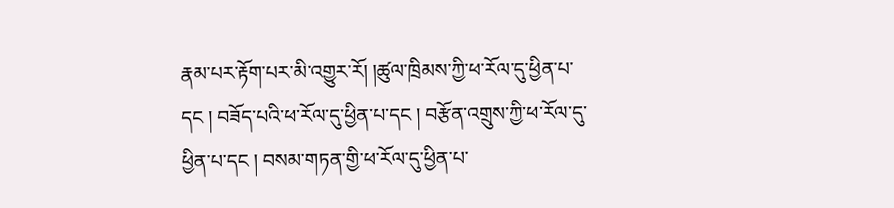རྣམ་པར་རྟོག་པར་མི་འགྱུར་རོ། །ཚུལ་ཁྲིམས་ཀྱི་ཕ་རོལ་དུ་ཕྱིན་པ་དང ། བཟོད་པའི་ཕ་རོལ་དུ་ཕྱིན་པ་དང ། བརྩོན་འགྲུས་ཀྱི་ཕ་རོལ་དུ་ཕྱིན་པ་དང ། བསམ་གཏན་གྱི་ཕ་རོལ་དུ་ཕྱིན་པ་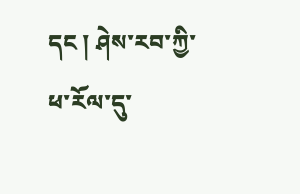དང ། ཤེས་རབ་ཀྱི་ཕ་རོལ་དུ་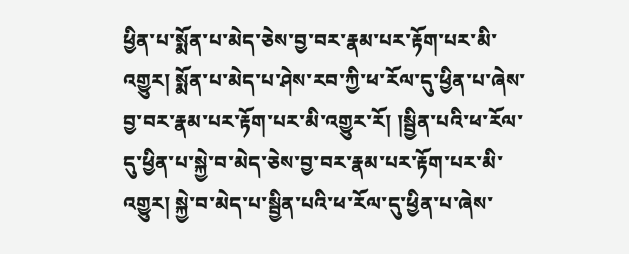ཕྱིན་པ་སྨོན་པ་མེད་ཅེས་བྱ་བར་རྣམ་པར་རྟོག་པར་མི་འགྱུར། སྨོན་པ་མེད་པ་ཤེས་རབ་ཀྱི་ཕ་རོལ་དུ་ཕྱིན་པ་ཞེས་བྱ་བར་རྣམ་པར་རྟོག་པར་མི་འགྱུར་རོ། །སྦྱིན་པའི་ཕ་རོལ་དུ་ཕྱིན་པ་སྐྱེ་བ་མེད་ཅེས་བྱ་བར་རྣམ་པར་རྟོག་པར་མི་འགྱུར། སྐྱེ་བ་མེད་པ་སྦྱིན་པའི་ཕ་རོལ་དུ་ཕྱིན་པ་ཞེས་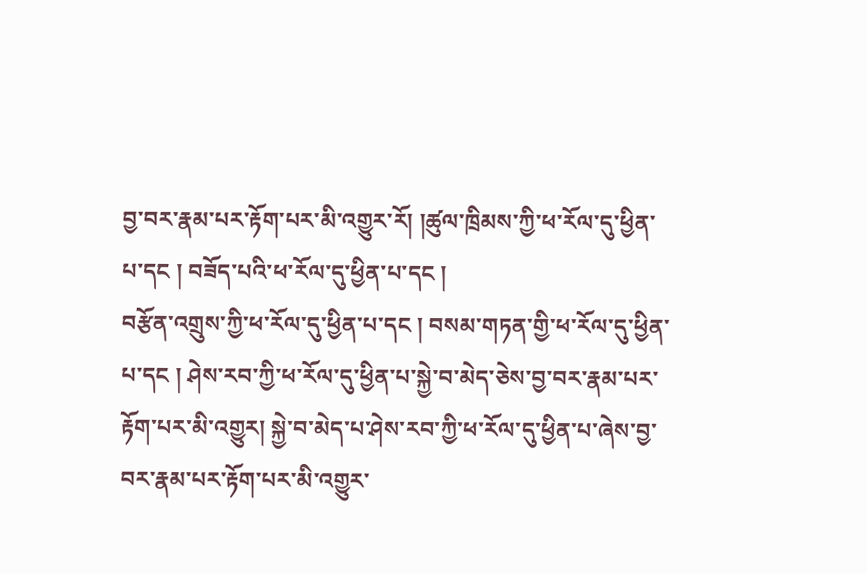བྱ་བར་རྣམ་པར་རྟོག་པར་མི་འགྱུར་རོ། །ཚུལ་ཁྲིམས་ཀྱི་ཕ་རོལ་དུ་ཕྱིན་པ་དང ། བཟོད་པའི་ཕ་རོལ་དུ་ཕྱིན་པ་དང །
བརྩོན་འགྲུས་ཀྱི་ཕ་རོལ་དུ་ཕྱིན་པ་དང ། བསམ་གཏན་གྱི་ཕ་རོལ་དུ་ཕྱིན་པ་དང ། ཤེས་རབ་ཀྱི་ཕ་རོལ་དུ་ཕྱིན་པ་སྐྱེ་བ་མེད་ཅེས་བྱ་བར་རྣམ་པར་རྟོག་པར་མི་འགྱུར། སྐྱེ་བ་མེད་པ་ཤེས་རབ་ཀྱི་ཕ་རོལ་དུ་ཕྱིན་པ་ཞེས་བྱ་བར་རྣམ་པར་རྟོག་པར་མི་འགྱུར་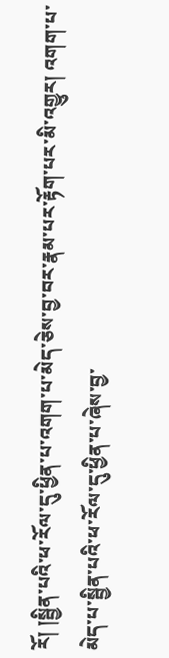རོ། །སྦྱིན་པའི་ཕ་རོལ་དུ་ཕྱིན་པ་འགག་པ་མེད་ཅེས་བྱ་བར་རྣམ་པར་རྟོག་པར་མི་འགྱུར། འགག་པ་མེད་པ་སྦྱིན་པའི་ཕ་རོལ་དུ་ཕྱིན་པ་ཞེས་བྱ་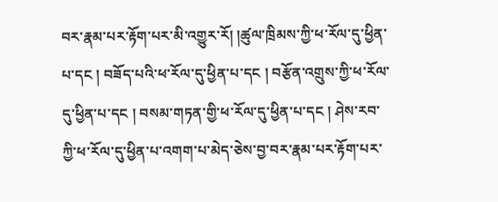བར་རྣམ་པར་རྟོག་པར་མི་འགྱུར་རོ། །ཚུལ་ཁྲིམས་ཀྱི་ཕ་རོལ་དུ་ཕྱིན་པ་དང ། བཟོད་པའི་ཕ་རོལ་དུ་ཕྱིན་པ་དང ། བརྩོན་འགྲུས་ཀྱི་ཕ་རོལ་དུ་ཕྱིན་པ་དང ། བསམ་གཏན་གྱི་ཕ་རོལ་དུ་ཕྱིན་པ་དང ། ཤེས་རབ་ཀྱི་ཕ་རོལ་དུ་ཕྱིན་པ་འགག་པ་མེད་ཅེས་བྱ་བར་རྣམ་པར་རྟོག་པར་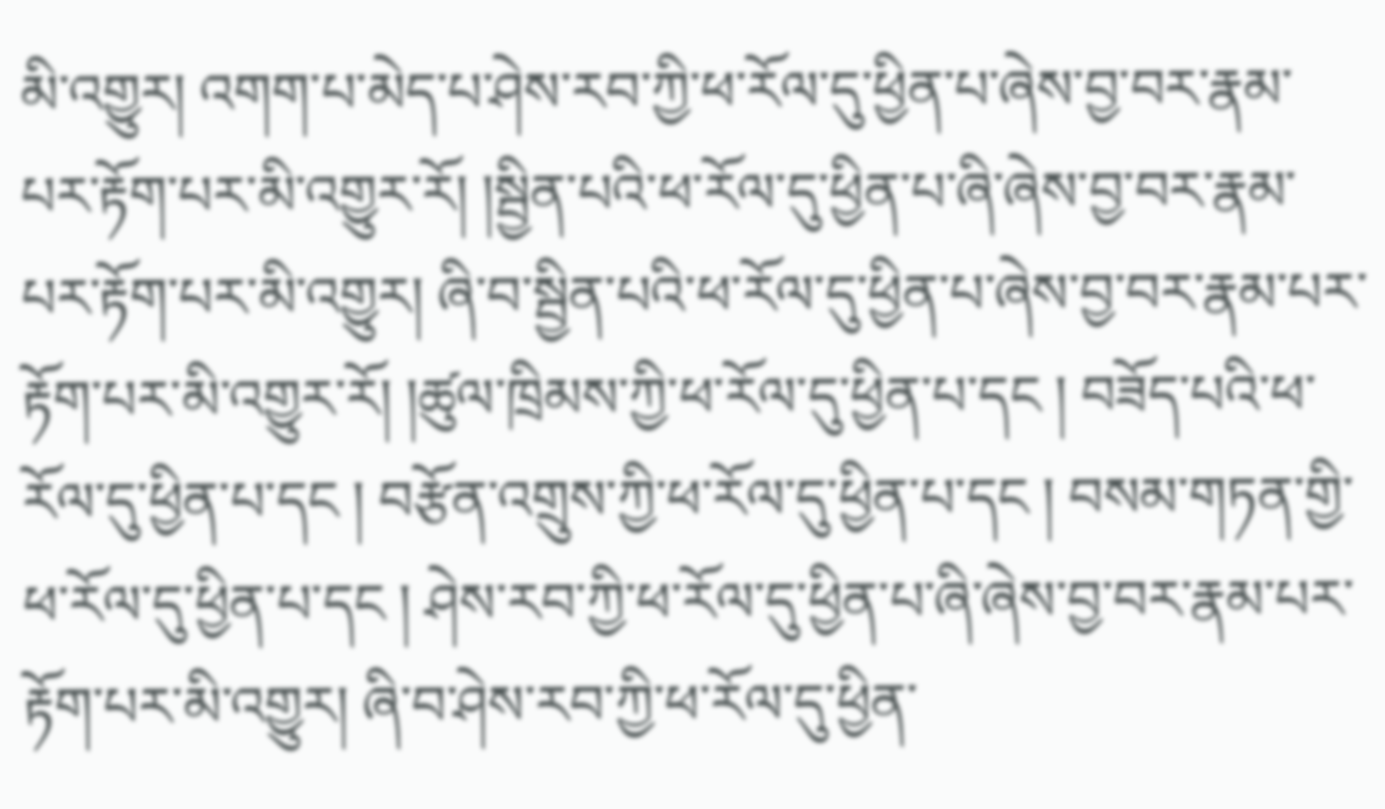མི་འགྱུར། འགག་པ་མེད་པ་ཤེས་རབ་ཀྱི་ཕ་རོལ་དུ་ཕྱིན་པ་ཞེས་བྱ་བར་རྣམ་པར་རྟོག་པར་མི་འགྱུར་རོ། །སྦྱིན་པའི་ཕ་རོལ་དུ་ཕྱིན་པ་ཞི་ཞེས་བྱ་བར་རྣམ་པར་རྟོག་པར་མི་འགྱུར། ཞི་བ་སྦྱིན་པའི་ཕ་རོལ་དུ་ཕྱིན་པ་ཞེས་བྱ་བར་རྣམ་པར་རྟོག་པར་མི་འགྱུར་རོ། །ཚུལ་ཁྲིམས་ཀྱི་ཕ་རོལ་དུ་ཕྱིན་པ་དང ། བཟོད་པའི་ཕ་རོལ་དུ་ཕྱིན་པ་དང ། བརྩོན་འགྲུས་ཀྱི་ཕ་རོལ་དུ་ཕྱིན་པ་དང ། བསམ་གཏན་གྱི་ཕ་རོལ་དུ་ཕྱིན་པ་དང ། ཤེས་རབ་ཀྱི་ཕ་རོལ་དུ་ཕྱིན་པ་ཞི་ཞེས་བྱ་བར་རྣམ་པར་རྟོག་པར་མི་འགྱུར། ཞི་བ་ཤེས་རབ་ཀྱི་ཕ་རོལ་དུ་ཕྱིན་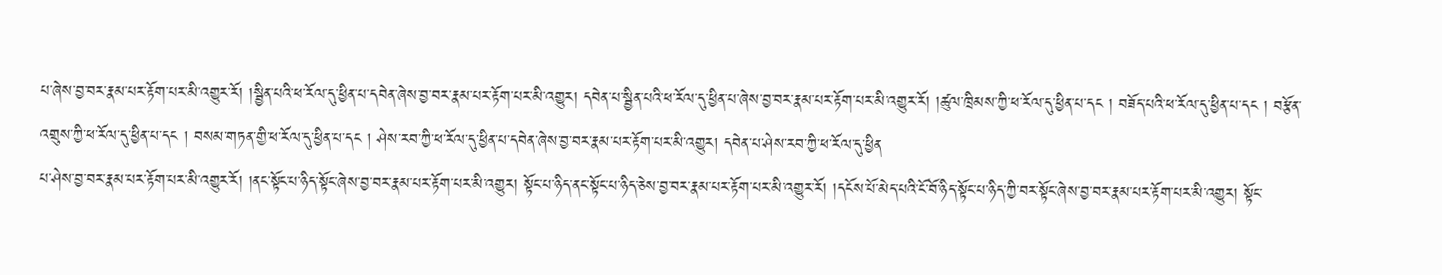པ་ཞེས་བྱ་བར་རྣམ་པར་རྟོག་པར་མི་འགྱུར་རོ། །སྦྱིན་པའི་ཕ་རོལ་དུ་ཕྱིན་པ་དབེན་ཞེས་བྱ་བར་རྣམ་པར་རྟོག་པར་མི་འགྱུར། དབེན་པ་སྦྱིན་པའི་ཕ་རོལ་དུ་ཕྱིན་པ་ཞེས་བྱ་བར་རྣམ་པར་རྟོག་པར་མི་འགྱུར་རོ། །ཚུལ་ཁྲིམས་ཀྱི་ཕ་རོལ་དུ་ཕྱིན་པ་དང ། བཟོད་པའི་ཕ་རོལ་དུ་ཕྱིན་པ་དང ། བརྩོན་འགྲུས་ཀྱི་ཕ་རོལ་དུ་ཕྱིན་པ་དང ། བསམ་གཏན་གྱི་ཕ་རོལ་དུ་ཕྱིན་པ་དང ། ཤེས་རབ་ཀྱི་ཕ་རོལ་དུ་ཕྱིན་པ་དབེན་ཞེས་བྱ་བར་རྣམ་པར་རྟོག་པར་མི་འགྱུར། དབེན་པ་ཤེས་རབ་ཀྱི་ཕ་རོལ་དུ་ཕྱིན
པ་ཤེས་བྱ་བར་རྣམ་པར་རྟོག་པར་མི་འགྱུར་རོ། །ནང་སྟོང་པ་ཉིད་སྟོང་ཞེས་བྱ་བར་རྣམ་པར་རྟོག་པར་མི་འགྱུར། སྟོང་པ་ཉིད་ནང་སྟོང་པ་ཉིད་ཅེས་བྱ་བར་རྣམ་པར་རྟོག་པར་མི་འགྱུར་རོ། །དངོས་པོ་མེད་པའི་ངོ་བོ་ཉིད་སྟོང་པ་ཉིད་ཀྱི་བར་སྟོང་ཞེས་བྱ་བར་རྣམ་པར་རྟོག་པར་མི་འགྱུར། སྟོང་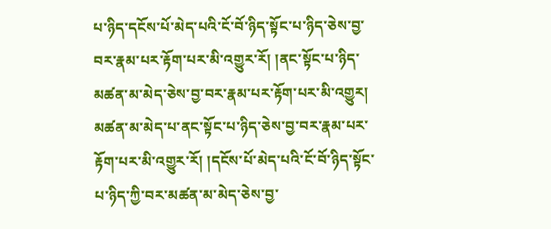པ་ཉིད་དངོས་པོ་མེད་པའི་ངོ་བོ་ཉིད་སྟོང་པ་ཉིད་ཅེས་བྱ་བར་རྣམ་པར་རྟོག་པར་མི་འགྱུར་རོ། །ནང་སྟོང་པ་ཉིད་མཚན་མ་མེད་ཅེས་བྱ་བར་རྣམ་པར་རྟོག་པར་མི་འགྱུར། མཚན་མ་མེད་པ་ནང་སྟོང་པ་ཉིད་ཅེས་བྱ་བར་རྣམ་པར་རྟོག་པར་མི་འགྱུར་རོ། །དངོས་པོ་མེད་པའི་ངོ་བོ་ཉིད་སྟོང་པ་ཉིད་ཀྱི་བར་མཚན་མ་མེད་ཅེས་བྱ་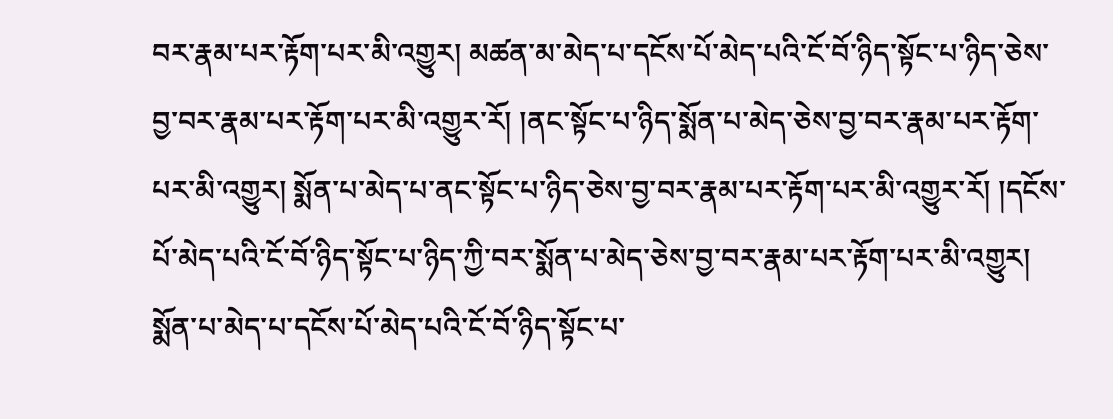བར་རྣམ་པར་རྟོག་པར་མི་འགྱུར། མཚན་མ་མེད་པ་དངོས་པོ་མེད་པའི་ངོ་བོ་ཉིད་སྟོང་པ་ཉིད་ཅེས་བྱ་བར་རྣམ་པར་རྟོག་པར་མི་འགྱུར་རོ། །ནང་སྟོང་པ་ཉིད་སྨོན་པ་མེད་ཅེས་བྱ་བར་རྣམ་པར་རྟོག་པར་མི་འགྱུར། སྨོན་པ་མེད་པ་ནང་སྟོང་པ་ཉིད་ཅེས་བྱ་བར་རྣམ་པར་རྟོག་པར་མི་འགྱུར་རོ། །དངོས་པོ་མེད་པའི་ངོ་བོ་ཉིད་སྟོང་པ་ཉིད་ཀྱི་བར་སྨོན་པ་མེད་ཅེས་བྱ་བར་རྣམ་པར་རྟོག་པར་མི་འགྱུར། སྨོན་པ་མེད་པ་དངོས་པོ་མེད་པའི་ངོ་བོ་ཉིད་སྟོང་པ་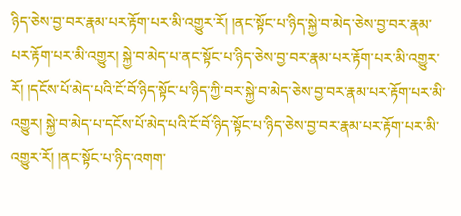ཉིད་ཅེས་བྱ་བར་རྣམ་པར་རྟོག་པར་མི་འགྱུར་རོ། །ནང་སྟོང་པ་ཉིད་སྐྱེ་བ་མེད་ཅེས་བྱ་བར་རྣམ་པར་རྟོག་པར་མི་འགྱུར། སྐྱེ་བ་མེད་པ་ནང་སྟོང་པ་ཉིད་ཅེས་བྱ་བར་རྣམ་པར་རྟོག་པར་མི་འགྱུར་རོ། །དངོས་པོ་མེད་པའི་ངོ་བོ་ཉིད་སྟོང་པ་ཉིད་ཀྱི་བར་སྐྱེ་བ་མེད་ཅེས་བྱ་བར་རྣམ་པར་རྟོག་པར་མི་འགྱུར། སྐྱེ་བ་མེད་པ་དངོས་པོ་མེད་པའི་ངོ་བོ་ཉིད་སྟོང་པ་ཉིད་ཅེས་བྱ་བར་རྣམ་པར་རྟོག་པར་མི་འགྱུར་རོ། །ནང་སྟོང་པ་ཉིད་འགག་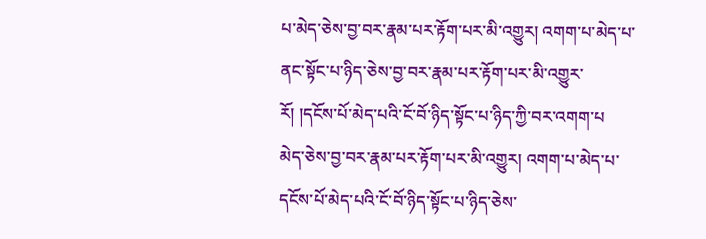པ་མེད་ཅེས་བྱ་བར་རྣམ་པར་རྟོག་པར་མི་འགྱུར། འགག་པ་མེད་པ་ནང་སྟོང་པ་ཉིད་ཅེས་བྱ་བར་རྣམ་པར་རྟོག་པར་མི་འགྱུར་རོ། །དངོས་པོ་མེད་པའི་ངོ་བོ་ཉིད་སྟོང་པ་ཉིད་ཀྱི་བར་འགག་པ
མེད་ཅེས་བྱ་བར་རྣམ་པར་རྟོག་པར་མི་འགྱུར། འགག་པ་མེད་པ་དངོས་པོ་མེད་པའི་ངོ་བོ་ཉིད་སྟོང་པ་ཉིད་ཅེས་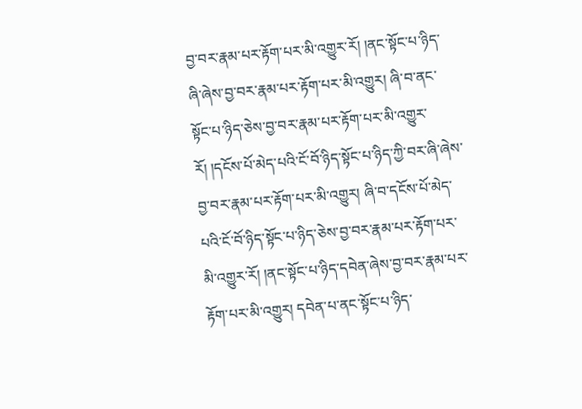བྱ་བར་རྣམ་པར་རྟོག་པར་མི་འགྱུར་རོ། །ནང་སྟོང་པ་ཉིད་ཞི་ཞེས་བྱ་བར་རྣམ་པར་རྟོག་པར་མི་འགྱུར། ཞི་བ་ནང་སྟོང་པ་ཉིད་ཅེས་བྱ་བར་རྣམ་པར་རྟོག་པར་མི་འགྱུར་རོ། །དངོས་པོ་མེད་པའི་ངོ་བོ་ཉིད་སྟོང་པ་ཉིད་ཀྱི་བར་ཞི་ཞེས་བྱ་བར་རྣམ་པར་རྟོག་པར་མི་འགྱུར། ཞི་བ་དངོས་པོ་མེད་པའི་ངོ་བོ་ཉིད་སྟོང་པ་ཉིད་ཅེས་བྱ་བར་རྣམ་པར་རྟོག་པར་མི་འགྱུར་རོ། །ནང་སྟོང་པ་ཉིད་དབེན་ཞེས་བྱ་བར་རྣམ་པར་རྟོག་པར་མི་འགྱུར། དབེན་པ་ནང་སྟོང་པ་ཉིད་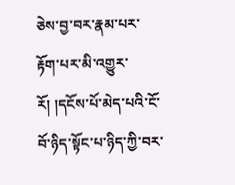ཅེས་བྱ་བར་རྣམ་པར་རྟོག་པར་མི་འགྱུར་རོ། །དངོས་པོ་མེད་པའི་ངོ་བོ་ཉིད་སྟོང་པ་ཉིད་ཀྱི་བར་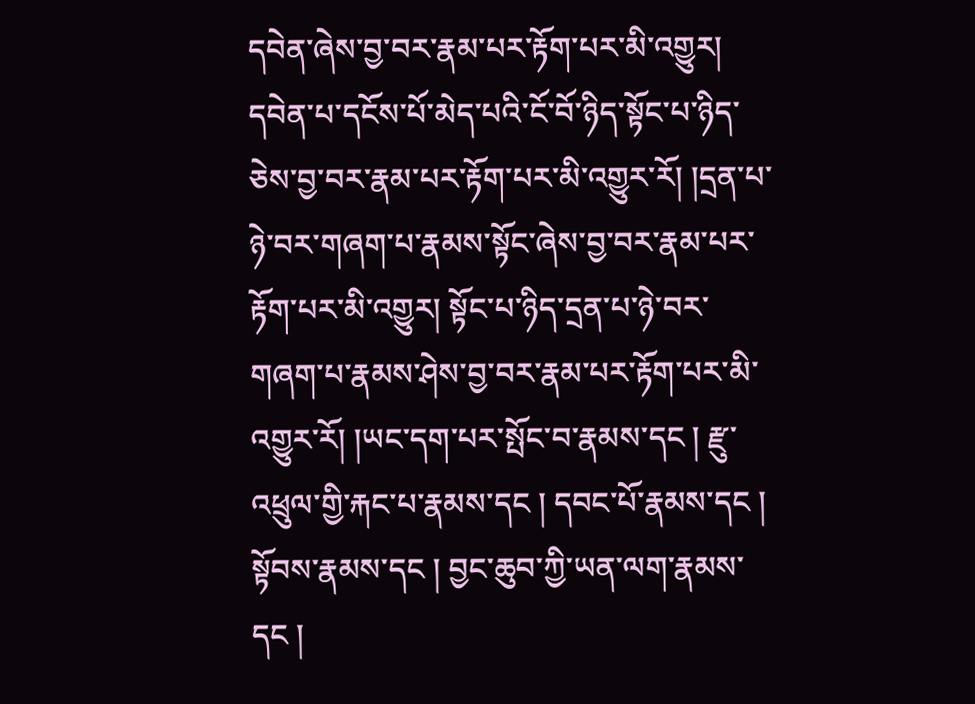དབེན་ཞེས་བྱ་བར་རྣམ་པར་རྟོག་པར་མི་འགྱུར། དབེན་པ་དངོས་པོ་མེད་པའི་ངོ་བོ་ཉིད་སྟོང་པ་ཉིད་ཅེས་བྱ་བར་རྣམ་པར་རྟོག་པར་མི་འགྱུར་རོ། །དྲན་པ་ཉེ་བར་གཞག་པ་རྣམས་སྟོང་ཞེས་བྱ་བར་རྣམ་པར་རྟོག་པར་མི་འགྱུར། སྟོང་པ་ཉིད་དྲན་པ་ཉེ་བར་གཞག་པ་རྣམས་ཤེས་བྱ་བར་རྣམ་པར་རྟོག་པར་མི་འགྱུར་རོ། །ཡང་དག་པར་སྤོང་བ་རྣམས་དང ། རྫུ་འཕྲུལ་གྱི་རྐང་པ་རྣམས་དང ། དབང་པོ་རྣམས་དང ། སྟོབས་རྣམས་དང ། བྱང་ཆུབ་ཀྱི་ཡན་ལག་རྣམས་དང །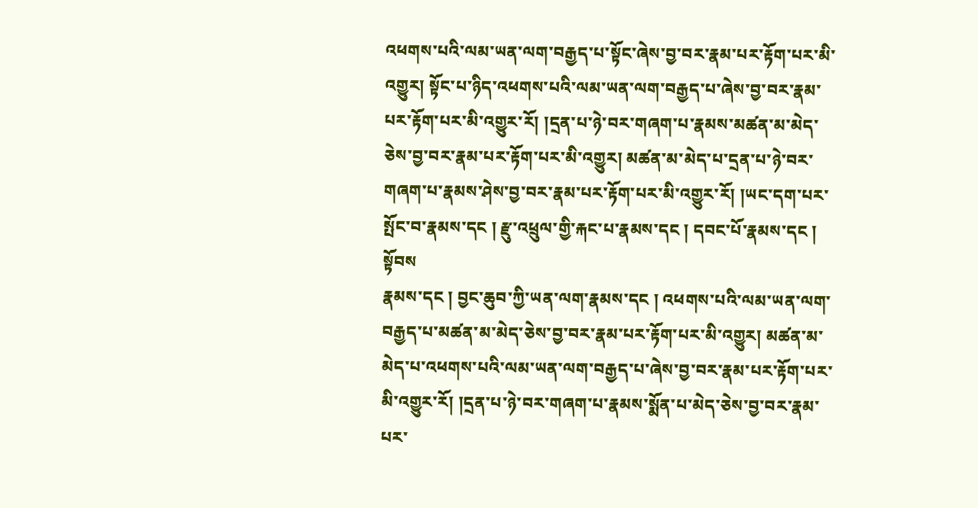འཕགས་པའི་ལམ་ཡན་ལག་བརྒྱད་པ་སྟོང་ཞེས་བྱ་བར་རྣམ་པར་རྟོག་པར་མི་འགྱུར། སྟོང་པ་ཉིད་འཕགས་པའི་ལམ་ཡན་ལག་བརྒྱད་པ་ཞེས་བྱ་བར་རྣམ་པར་རྟོག་པར་མི་འགྱུར་རོ། །དྲན་པ་ཉེ་བར་གཞག་པ་རྣམས་མཚན་མ་མེད་ཅེས་བྱ་བར་རྣམ་པར་རྟོག་པར་མི་འགྱུར། མཚན་མ་མེད་པ་དྲན་པ་ཉེ་བར་གཞག་པ་རྣམས་ཤེས་བྱ་བར་རྣམ་པར་རྟོག་པར་མི་འགྱུར་རོ། །ཡང་དག་པར་སྤོང་བ་རྣམས་དང ། རྫུ་འཕྲུལ་གྱི་རྐང་པ་རྣམས་དང ། དབང་པོ་རྣམས་དང ། སྟོབས
རྣམས་དང ། བྱང་ཆུབ་ཀྱི་ཡན་ལག་རྣམས་དང ། འཕགས་པའི་ལམ་ཡན་ལག་བརྒྱད་པ་མཚན་མ་མེད་ཅེས་བྱ་བར་རྣམ་པར་རྟོག་པར་མི་འགྱུར། མཚན་མ་མེད་པ་འཕགས་པའི་ལམ་ཡན་ལག་བརྒྱད་པ་ཞེས་བྱ་བར་རྣམ་པར་རྟོག་པར་མི་འགྱུར་རོ། །དྲན་པ་ཉེ་བར་གཞག་པ་རྣམས་སྨོན་པ་མེད་ཅེས་བྱ་བར་རྣམ་པར་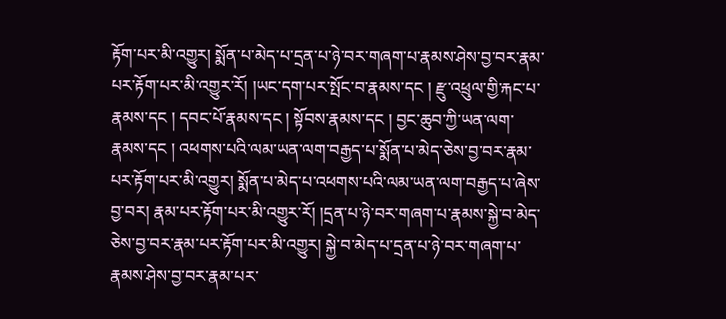རྟོག་པར་མི་འགྱུར། སྨོན་པ་མེད་པ་དྲན་པ་ཉེ་བར་གཞག་པ་རྣམས་ཤེས་བྱ་བར་རྣམ་པར་རྟོག་པར་མི་འགྱུར་རོ། །ཡང་དག་པར་སྤོང་བ་རྣམས་དང ། རྫུ་འཕྲུལ་གྱི་རྐང་པ་རྣམས་དང ། དབང་པོ་རྣམས་དང ། སྟོབས་རྣམས་དང ། བྱང་ཆུབ་ཀྱི་ཡན་ལག་རྣམས་དང ། འཕགས་པའི་ལམ་ཡན་ལག་བརྒྱད་པ་སྨོན་པ་མེད་ཅེས་བྱ་བར་རྣམ་པར་རྟོག་པར་མི་འགྱུར། སྨོན་པ་མེད་པ་འཕགས་པའི་ལམ་ཡན་ལག་བརྒྱད་པ་ཞེས་བྱ་བར། རྣམ་པར་རྟོག་པར་མི་འགྱུར་རོ། །དྲན་པ་ཉེ་བར་གཞག་པ་རྣམས་སྐྱེ་བ་མེད་ཅེས་བྱ་བར་རྣམ་པར་རྟོག་པར་མི་འགྱུར། སྐྱེ་བ་མེད་པ་དྲན་པ་ཉེ་བར་གཞག་པ་རྣམས་ཤེས་བྱ་བར་རྣམ་པར་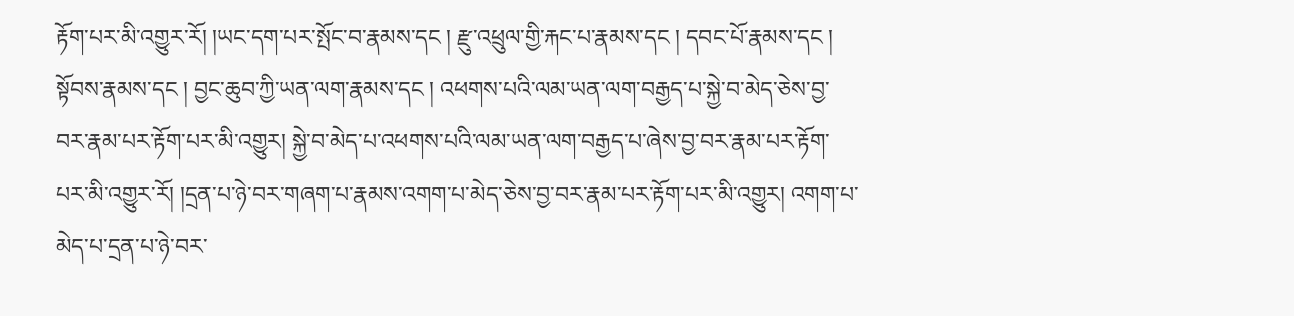རྟོག་པར་མི་འགྱུར་རོ། །ཡང་དག་པར་སྤོང་བ་རྣམས་དང ། རྫུ་འཕྲུལ་གྱི་རྐང་པ་རྣམས་དང ། དབང་པོ་རྣམས་དང ། སྟོབས་རྣམས་དང ། བྱང་ཆུབ་ཀྱི་ཡན་ལག་རྣམས་དང ། འཕགས་པའི་ལམ་ཡན་ལག་བརྒྱད་པ་སྐྱེ་བ་མེད་ཅེས་བྱ་བར་རྣམ་པར་རྟོག་པར་མི་འགྱུར། སྐྱེ་བ་མེད་པ་འཕགས་པའི་ལམ་ཡན་ལག་བརྒྱད་པ་ཞེས་བྱ་བར་རྣམ་པར་རྟོག་པར་མི་འགྱུར་རོ། །དྲན་པ་ཉེ་བར་གཞག་པ་རྣམས་འགག་པ་མེད་ཅེས་བྱ་བར་རྣམ་པར་རྟོག་པར་མི་འགྱུར། འགག་པ་མེད་པ་དྲན་པ་ཉེ་བར་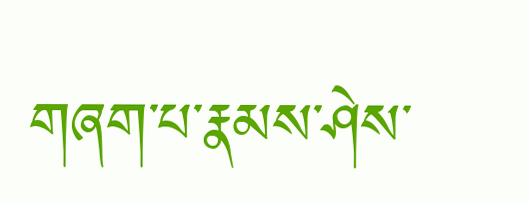གཞག་པ་རྣམས་ཤེས་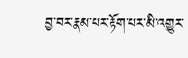བྱ་བར་རྣམ་པར་རྟོག་པར་མི་འགྱུར་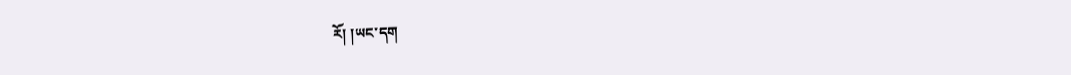རོ། །ཡང་དག